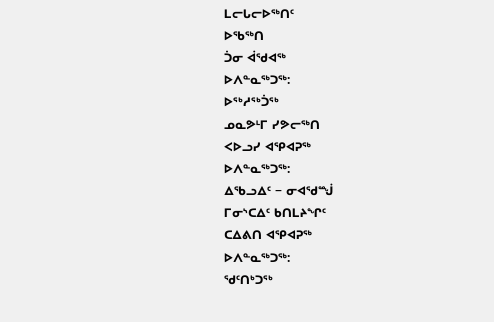ᒪᓕᒐᓕᐅᖅᑎᑦ
ᐅᖃᖅᑎ
ᑑᓂ ᐋᖁᐊᖅ
ᐅᐱᓐᓇᖅᑐᖅ:
ᐅᕐᒃᓱᕐᒃᑑᕐᒃ
ᓄᓇᕗᒻᒥ ᓯᕗᓕᖅᑎ
ᐸᐅᓗᓯ ᐊᕿᐊᕈᖅ
ᐅᐱᓐᓇᖅᑐᖅ:
ᐃᖃᓗᐃᑦ − ᓂᐊᖁᙴ
ᒥᓂᔅᑕᐃᑦ ᑲᑎᒪᔨᖏᑦ
ᑕᐃᕕᑎ ᐊᕿᐊᕈᖅ
ᐅᐱᓐᓇᖅᑐᖅ:
ᖁᑦᑎᒃᑐᕐᒃ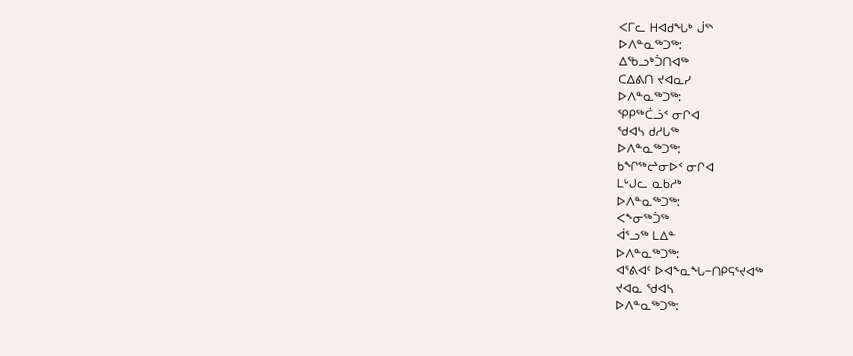ᐸᒥᓚ ᕼᐊᑯᖓᒃ ᒎᕐᔅ
ᐅᐱᓐᓇᖅᑐᖅ:
ᐃᖃᓗᒃᑑᑎᐊᖅ
ᑕᐃᕕᑎ ᔪᐊᓇᓯ
ᐅᐱᓐᓇᖅᑐᖅ:
ᕿᑭᕐᒃᑖᓘᑉ ᓂᒋᐊ
ᖁᐊᓴ ᑯᓱᒐᖅ
ᐅᐱᓐᓇᖅᑐᖅ:
ᑲᖏᕐᒃᖠᓂᐅᑉ ᓂᒋᐊ
ᒪᒡᒍᓚ ᓇᑲᓱᒃ
ᐅᐱᓐᓇᖅᑐᖅ:
ᐸᖕᓂᕐᒃᑑᕐᒃ
ᐋᕐᓗᖅ ᒪᐃᓐ
ᐅᐱᓐᓇᖅᑐᖅ:
ᐊᕐᕕᐊᑦ ᐅᐊᖕᓇᖓ−ᑎᑭᕋᕐᔪᐊᖅ
ᔪᐊᓇ ᖁᐊᓴ
ᐅᐱᓐᓇᖅᑐᖅ: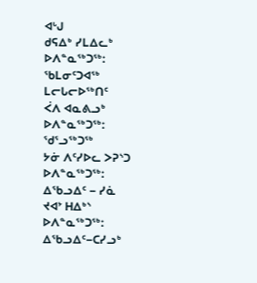ᐊᒡᒍ
ᑯᕋᐃᒃ ᓯᒪᐃᓚᒃ
ᐅᐱᓐᓇᖅᑐᖅ:
ᖃᒪᓂᑦᑐᐊᕐᒃ
ᒪᓕᒐᓕᐅᖅᑎᑦ
ᐹᐱ ᐊᓇᕕᓗᒃ
ᐅᐱᓐᓇᖅᑐᖅ:
ᖁᕐᓗᖅᑐᖅ
ᔭᓃ ᐱᑦᓯᐅᓚ ᐳᕈᔅᑐ
ᐅᐱᓐᓇᖅᑐᖅ:
ᐃᖃᓗᐃᑦ − ᓯᓈ
ᔪᐊᔾ ᕼᐃᒃᔅ
ᐅᐱᓐᓇᖅᑐᖅ:
ᐃᖃᓗᐃᑦ−ᑕᓯᓗᒃ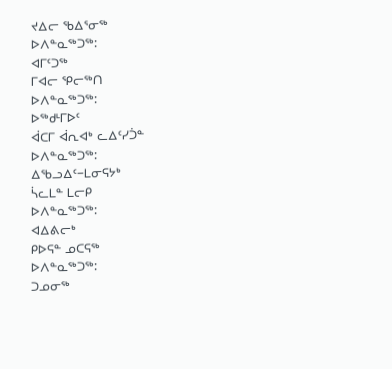ᔪᐃᓕ ᖃᐃᕐᓂᖅ
ᐅᐱᓐᓇᖅᑐᖅ:
ᐊᒥᑦᑐᕐᒃ
ᒥᐊᓕ ᕿᓕᖅᑎ
ᐅᐱᓐᓇᖅᑐᖅ:
ᐅᖅᑯᒻᒥᐅᑦ
ᐋᑕᒥ ᐋᕆᐊᒃ ᓚᐃᑦᓯᑑᓐ
ᐅᐱᓐᓇᖅᑐᖅ:
ᐃᖃᓗᐃᑦ−ᒪᓂᕋᔭᒃ
ᓵᓚᒪᓐ ᒪᓕᑭ
ᐅᐱᓐᓇᖅᑐᖅ:
ᐊᐃᕕᓕᒃ
ᑭᐅᕋᓐ ᓄᑕᕋᖅ
ᐅᐱᓐᓇᖅᑐᖅ:
ᑐᓄᓂᖅ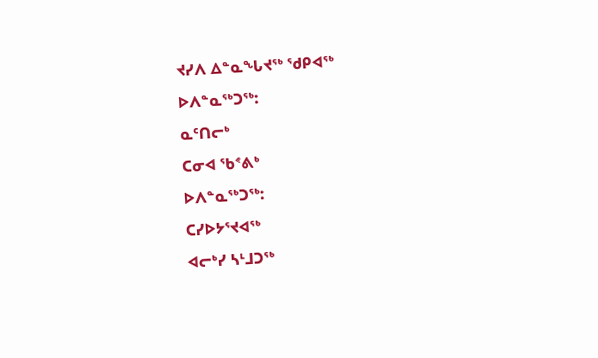ᔪᓯᐱ ᐃᓐᓇᖓᔪᖅ ᖁᑭᐊᖅ
ᐅᐱᓐᓇᖅᑐᖅ:
ᓇᑦᑎᓕᒃ
ᑕᓂᐊ ᖃᕝᕕᒃ
ᐅᐱᓐᓇᖅᑐᖅ:
ᑕᓯᐅᔭᕐᔪᐊᖅ
ᐊᓕᒃᓯ ᓴᒻᒧᑐᖅ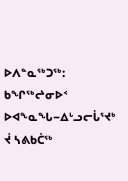ᐅᐱᓐᓇᖅᑐᖅ:
ᑲᖏᕐᒃᖠᓂᐅᑉ ᐅᐊᖕᓇᖓ−ᐃᒡᓗᓕᒑᕐᔪᒃ
ᔫ ᓴᕕᑲᑖᖅ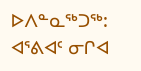ᐅᐱᓐᓇᖅᑐᖅ:
ᐊᕐᕕᐊᑦ ᓂᒋᐊ